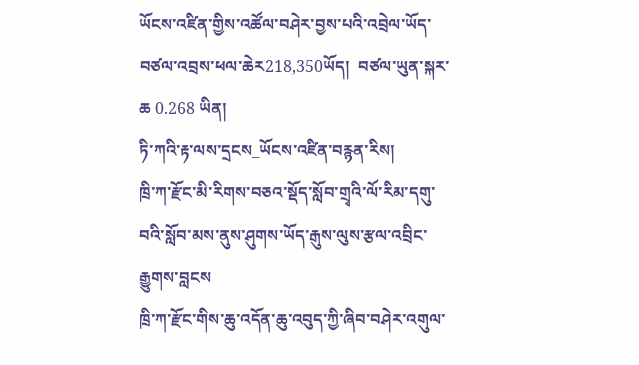ཡོངས་འཛིན་གྱིས་འཚོལ་བཤེར་བྱས་པའི་འབྲེལ་ཡོད་བཙལ་འབྲས་ཕལ་ཆེར218,350ཡོད།  བཙལ་ཡུན་སྐར་ཆ 0.268 ཡིན།
ཏི་ཀའི་རྟ་ལས་དྲངས_ཡོངས་འཛིན་བརྙན་རིས།
ཁྲི་ཀ་རྫོང་མི་རིགས་བཅའ་སྡོད་སློབ་གྲྭའི་ལོ་རིམ་དགུ་བའི་སློབ་མས་ནུས་ཤུགས་ཡོད་རྒུས་ལུས་རྩལ་འབྲིང་རྒྱུགས་བླངས
ཁྲི་ཀ་རྫོང་གིས་ཆུ་འདོན་ཆུ་འབུད་ཀྱི་ཞིབ་བཤེར་འགུལ་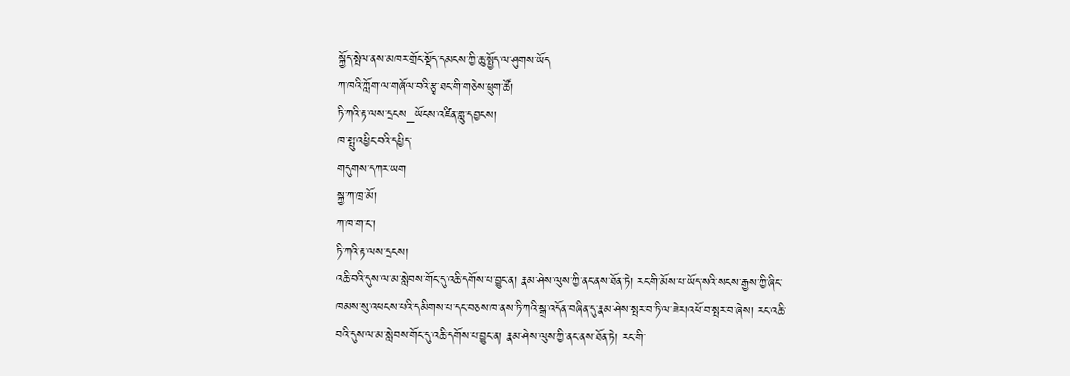སྐྱོད་སྤེལ་ནས་མཁར་གྲོང་སྡོད་དམངས་ཀྱི་ཆུ་སྤྱོད་ལ་ཤུགས་ཡོད
ཀ་ཁའི་ཀློག་ལ་གཞོལ་བའི་རྩྭ་ཐང་གི་གཅེས་ཕྲུག་ཚོ།
ཏི་ཀའི་རྟ་ལས་དྲངས_ཡོངས་འཛིན་གླུ་དབྱངས།
ཁ་སྤུ་འཕྱིང་བའི་དཔྱིད་
གདུགས་དཀར་ཡག
སྐྱ་ཀ་ཁྲ་མོ།
ཀ་ཁ་ག་ང་།
ཏི་ཀའི་རྟ་ལས་དྲངས།
འཆི་བའི་དུས་ལ་མ་སླེབས་གོང་དུ་འཆི་དགོས་པ་བྱུང་ན། རྣམ་ཤེས་ལུས་ཀྱི་ནང་ནས་ཐོན་ཏེ། རང་གི་མོས་པ་ཡོད་སའི་སངས་རྒྱས་ཀྱི་ཞིང་ཁམས་སུ་འཕངས་པའི་དམིགས་པ་དང་བཅས་ཁ་ནས་ཏི་ཀའི་སྒྲ་འདོན་བཞིན་དུ་རྣམ་ཤེས་སྤར་བ་ཏི་ལ་ཟེར།འཕོ་བ་སྤར་བ་ཞེས། རང་འཆི་བའི་དུས་ལ་མ་སླེབས་གོང་དུ་འཆི་དགོས་པ་བྱུང་ན། རྣམ་ཤེས་ལུས་ཀྱི་ནང་ནས་ཐོན་ཏེ། རང་གི་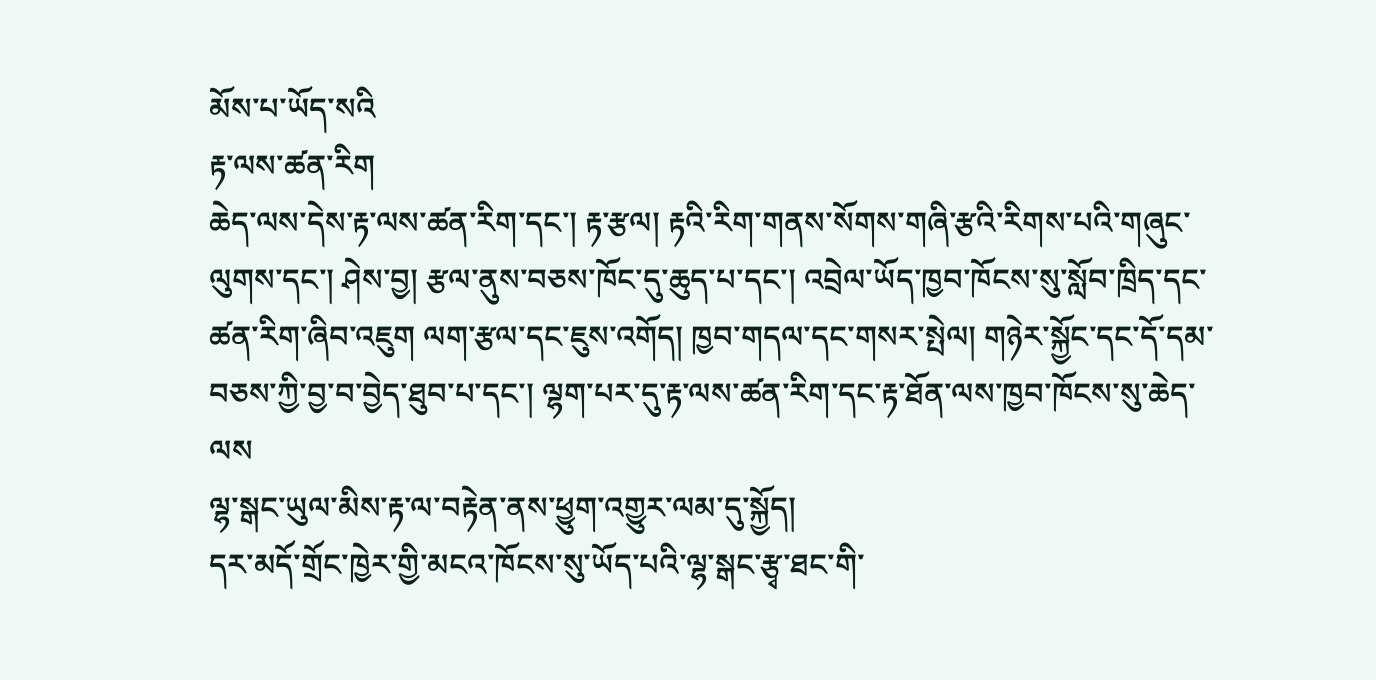མོས་པ་ཡོད་སའི
རྟ་ལས་ཚན་རིག
ཆེད་ལས་དེས་རྟ་ལས་ཚན་རིག་དང་། རྟ་རྩལ། རྟའི་རིག་གནས་སོགས་གཞི་རྩའི་རིགས་པའི་གཞུང་ལུགས་དང་། ཤེས་བྱ། རྩལ་ནུས་བཅས་ཁོང་དུ་ཆུད་པ་དང་། འབྲེལ་ཡོད་ཁྱབ་ཁོངས་སུ་སློབ་ཁྲིད་དང་ཚན་རིག་ཞིབ་འཇུག ལག་རྩལ་དང་ཇུས་འགོད། ཁྱབ་གདལ་དང་གསར་སྤེལ། གཉེར་སྐྱོང་དང་དོ་དམ་བཅས་ཀྱི་བྱ་བ་བྱེད་ཐུབ་པ་དང་། ལྷག་པར་དུ་རྟ་ལས་ཚན་རིག་དང་རྟ་ཐོན་ལས་ཁྱབ་ཁོངས་སུ་ཆེད་ལས
ལྷ་སྒང་ཡུལ་མིས་རྟ་ལ་བརྟེན་ནས་ཕྱུག་འགྱུར་ལམ་དུ་སྐྱོད།
དར་མདོ་གྲོང་ཁྱེར་གྱི་མངའ་ཁོངས་སུ་ཡོད་པའི་ལྷ་སྒང་རྩྭ་ཐང་གི་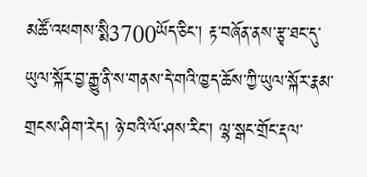མཚོ་འཕགས་སྨི3700ཡོད་ཅིང་། རྟ་བཞོན་ནས་རྩྭ་ཐང་དུ་ཡུལ་སྐོར་བྱ་རྒྱུ་ནི་ས་གནས་དེ་གའི་ཁྱད་ཆོས་ཀྱི་ཡུལ་སྐོར་རྣམ་གྲངས་ཤིག་རེད། ཉེ་བའི་ལོ་ཤས་རིང་། ལྷ་སྒང་གྲོང་རྡལ་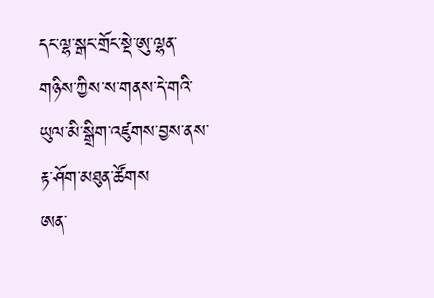དང་ལྷ་སྒང་གྲོང་སྡེ་ཨུ་ལྷན་གཉིས་ཀྱིས་ས་གནས་དེ་གའི་ཡུལ་མི་སྒྲིག་འཛུགས་བྱས་ནས་རྟ་ཤོག་མཐུན་ཚོགས
ཨན་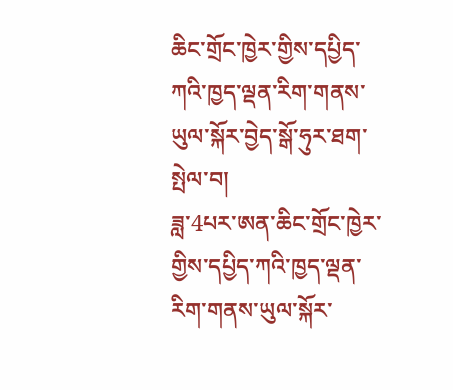ཆིང་གྲོང་ཁྱེར་གྱིས་དཔྱིད་ཀའི་ཁྱད་ལྡན་རིག་གནས་ཡུལ་སྐོར་བྱེད་སྒོ་ཧུར་ཐག་སྤེལ་བ།
ཟླ་4པར་ཨན་ཆིང་གྲོང་ཁྱེར་གྱིས་དཔྱིད་ཀའི་ཁྱད་ལྡན་རིག་གནས་ཡུལ་སྐོར་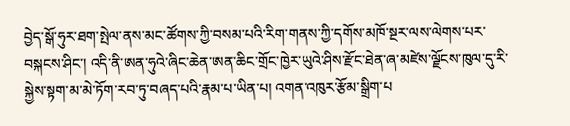བྱེད་སྒོ་ཧུར་ཐག་སྤེལ་ནས་མང་ཚོགས་ཀྱི་བསམ་པའི་རིག་གནས་ཀྱི་དགོས་མཁོ་སྔར་ལས་ལེགས་པར་བསྐངས་ཤིང་། འདི་ནི་ཨན་ཧུའེ་ཞིང་ཆེན་ཨན་ཆིང་གྲོང་ཁྱེར་ཡུའེ་ཤིས་རྫོང་ཐེན་ཞ་མཛེས་ལྗོངས་ཁུལ་དུ་རི་སྐྱེས་སྟག་མ་མེ་ཏོག་རབ་ཏུ་བཞད་པའི་རྣམ་པ་ཡིན་པ། འགན་འཁུར་རྩོམ་སྒྲིག་པ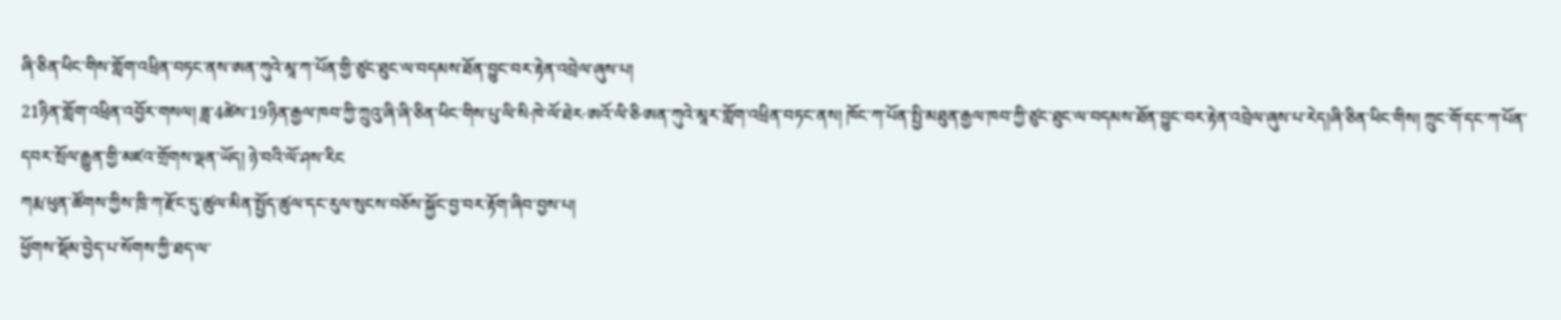ཞི་ཅིན་ཕིང་གིས་གློག་འཕྲིན་བཏང་ནས་ཨན་ཀུའེ་མཱ་ཀ་པོན་གྱི་ཙུང་ཐུང་ལ་བདམས་ཐོན་བྱུང་བར་རྟེན་འབྲེལ་ཞུས་པ།
21ཉིན་གློག་འཕྲིན་འབྱོར་གསལ། ཟླ་4ཚེས་19ཉིན་རྒྱལ་ཁབ་ཀྱི་ཀྲུའུ་ཞི་ཞི་ཅིན་ཕིང་གིས་པུ་ལི་སི·ཁེ་ལོ་ཐེར·ཨའོ་ལི་ཅི·ཨན་ཀུའེ་མཱར་གློག་འཕྲིན་བཏང་ནས། ཁོང་ཀ་པོན་སྤྱི་མཐུན་རྒྱལ་ཁབ་ཀྱི་ཙུང་ཐུང་ལ་བདམས་ཐོན་བྱུང་བར་རྟེན་འབྲེལ་ཞུས་པ་རེད།ཞི་ཅིན་ཕིང་གིས། ཀྲུང་གོ་དང་ཀ་པོན་དབར་སྲོལ་རྒྱུན་གྱི་མཛའ་གྲོགས་ལྡན་ཡོད། ཉེ་བའི་ལོ་ཤས་རིང
ཀརྨ་ཕུན་ཚོགས་ཀྱིས་ཁྲི་ཀ་རྫོང་དུ་ཚུལ་མིན་སྤྱོད་ཚུལ་དང་རུལ་སུངས་བཅོས་སྐྱོང་བྱ་བར་རྟོག་ཞིབ་བྱས་པ།
ཕྱོགས་སྡོམ་བྱེད་པ་སོགས་ཀྱི་ཐད་ལ་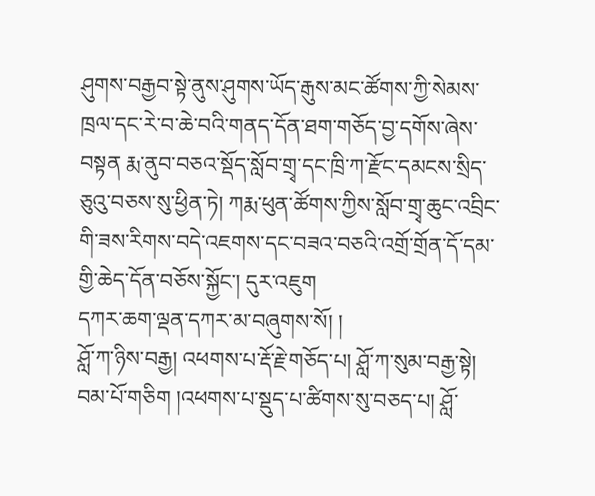ཤུགས་བརྒྱབ་སྟེ་ནུས་ཤུགས་ཡོད་རྒུས་མང་ཚོགས་ཀྱི་སེམས་ཁྲལ་དང་རེ་བ་ཆེ་བའི་གནད་དོན་ཐག་གཅོད་བྱ་དགོས་ཞེས་བསྟན རྨ་ནུབ་བཅའ་སྡོད་སློབ་གྲྭ་དང་ཁྲི་ཀ་རྫོང་དམངས་སྲིད་ཅུའུ་བཅས་སུ་ཕྱིན་ཏེ། ཀརྨ་ཕུན་ཚོགས་ཀྱིས་སློབ་གྲྭ་ཆུང་འབྲིང་གི་ཟས་རིགས་བདེ་འཇགས་དང་བཟའ་བཅའི་འགྲོ་གྲོན་དོ་དམ་གྱི་ཆེད་དོན་བཅོས་སྐྱོང་། དུར་འཇུག
དཀར་ཆག་ལྡན་དཀར་མ་བཞུགས་སོ། །
ཤློ་ཀ་ཉིས་བརྒྱ། འཕགས་པ་རྡོ་རྗེ་གཅོད་པ། ཤློ་ཀ་སུམ་བརྒྱ་སྟེ། བམ་པོ་གཅིག །འཕགས་པ་སྡུད་པ་ཚིགས་སུ་བཅད་པ། ཤློ་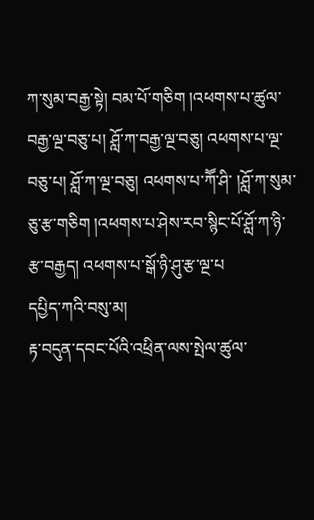ཀ་སུམ་བརྒྱ་སྟེ། བམ་པོ་གཅིག །འཕགས་པ་ཚུལ་བརྒྱ་ལྔ་བཅུ་པ། ཤློ་ཀ་བརྒྱ་ལྔ་བཅུ། འཕགས་པ་ལྔ་བཅུ་པ། ཤློ་ཀ་ལྔ་བཅུ། འཕགས་པ་ཀཽ་ཤི་ །ཤློ་ཀ་སུམ་ཅུ་རྩ་གཅིག །འཕགས་པ་ཤེས་རབ་སྙིང་པོ་ཤློ་ཀ་ཉི་རྩ་བརྒྱད། འཕགས་པ་སྒོ་ཉི་ཤུ་རྩ་ལྔ་པ
དཔྱིད་ཀའི་བསུ་མ།
རྟ་བདུན་དབང་པོའི་འཕྲིན་ལས་སྤེལ་ཚུལ་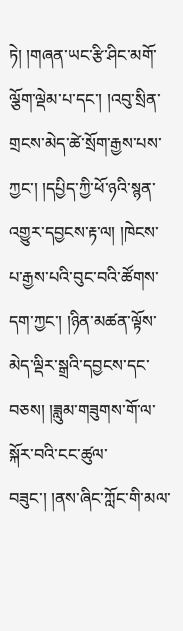ཏེ། །གཞན་ཡང་རྩི་ཤིང་མགོ་ལྕོག་ལྡེམ་པ་དང་། །འབུ་སྲིན་གྲངས་མེད་ཚེ་སྲོག་རྒྱས་པས་ཀྱང་། །དཔྱིད་ཀྱི་ཕོ་ཉའི་སྙན་འགྱུར་དབྱངས་རྟ་ལ། །ཁེངས་པ་རྒྱས་པའི་བུང་བའི་ཚོགས་དག་ཀྱང་། །ཉིན་མཚན་ལྟོས་མེད་ལྡིར་སྒྲའི་དབྱངས་དང་བཅས། །ཟླུམ་གཟུགས་གོ་ལ་སྐོར་བའི་ངང་ཚུལ་བཟུང་། །ནས་ཞིང་ཀློང་གི་མལ་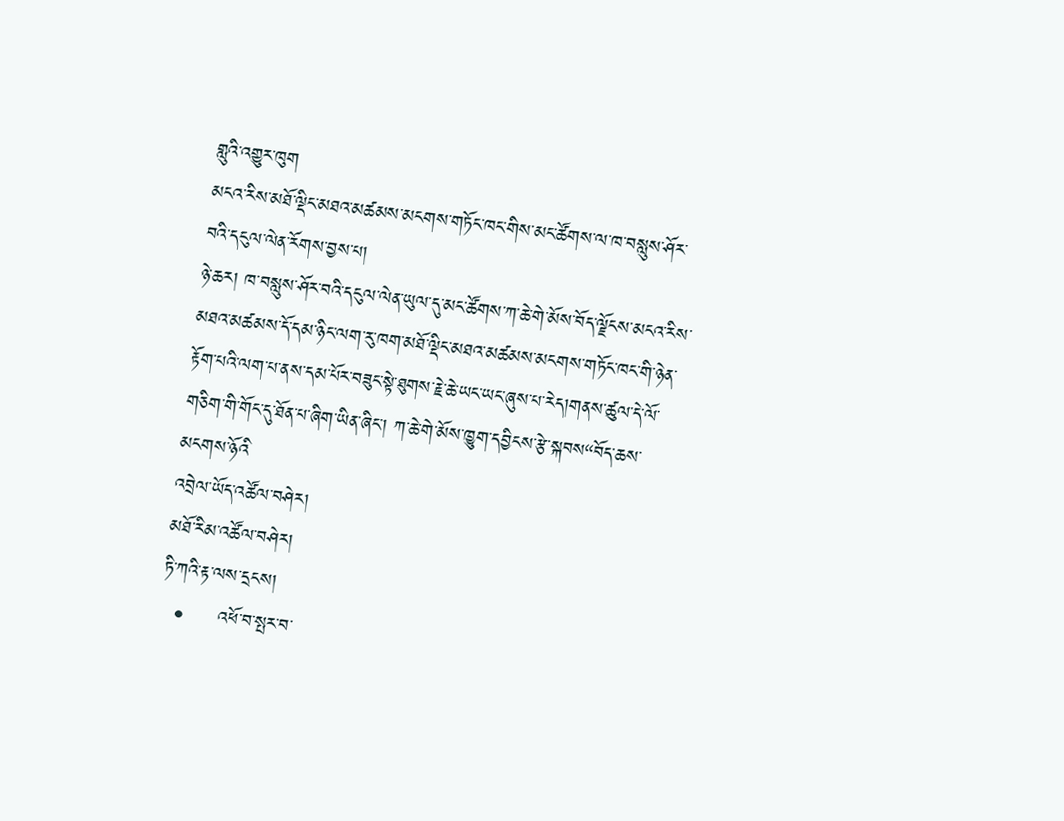གླུའི་འགྱུར་ཁུག
མངའ་རིས་མཐོ་ལྡིང་མཐའ་མཚམས་མངགས་གཏོང་ཁང་གིས་མང་ཚོགས་ལ་ཁ་བསླུས་ཤོར་བའི་དངུལ་ལེན་རོགས་བྱས་པ།
ཉེ་ཆར། ཁ་བསླུས་ཤོར་བའི་དངུལ་ལེན་ཡུལ་དུ་མང་ཚོགས་ཀ་ཆེ་གེ་མོས་བོད་ལྗོངས་མངའ་རིས་མཐའ་མཚམས་དོ་དམ་ཉིང་ལག་རུ་ཁག་མཐོ་ལྡིང་མཐའ་མཚམས་མངགས་གཏོང་ཁང་གི་ཉེན་རྟོག་པའི་ལག་པ་ནས་དམ་པོར་བཟུང་སྟེ་ཐུགས་རྗེ་ཆེ་ཡང་ཡང་ཞུས་པ་རེད།གནས་ཚུལ་དེ་ལོ་གཅིག་གི་གོང་དུ་ཐོན་པ་ཞིག་ཡིན་ཞིང་། ཀ་ཆེ་གེ་མོས་ཁྱུག་དབྱིངས་རྩེ་སྐབས“བོད་ཆས་མངགས་ཉོའི
འབྲེལ་ཡོད་འཚོལ་བཤེར།
མཐོ་རིམ་འཚོལ་བཤེར།
ཏི་ཀའི་རྟ་ལས་དྲངས།
  •     འཕོ་བ་སྤར་བ་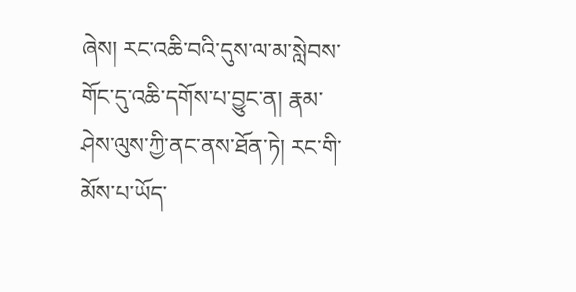ཞེས། རང་འཆི་བའི་དུས་ལ་མ་སླེབས་གོང་དུ་འཆི་དགོས་པ་བྱུང་ན། རྣམ་ཤེས་ལུས་ཀྱི་ནང་ནས་ཐོན་ཏེ། རང་གི་མོས་པ་ཡོད་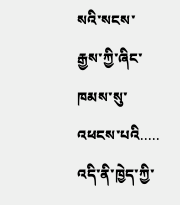སའི་སངས་རྒྱས་ཀྱི་ཞིང་ཁམས་སུ་འཕངས་པའི.....
འདི་ནི་ཁྱེད་ཀྱི་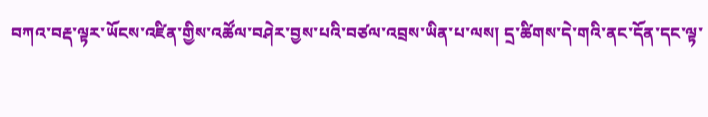བཀའ་བརྡ་ལྟར་ཡོངས་འཛིན་གྱིས་འཚོལ་བཤེར་བྱས་པའི་བཙལ་འབྲས་ཡིན་པ་ལས། དྲ་ཚིགས་དེ་གའི་ནང་དོན་དང་ལྟ་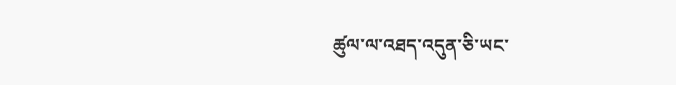ཚུལ་ལ་འཐད་འདུན་ཅི་ཡང་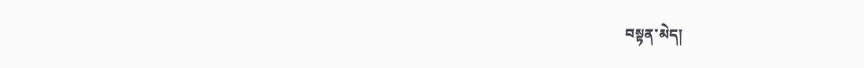བསྟན་མེད།